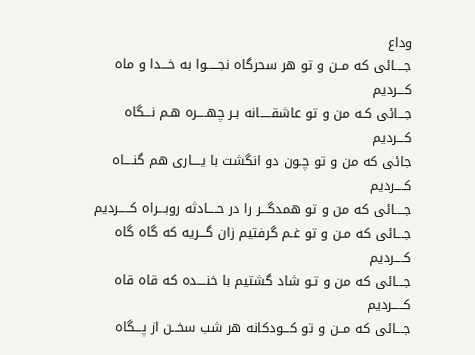وداع
جــــائی که مــن و تو هر سحرگاه نجـــــوا به خـــدا و ماه کـــردیم
جـــائی کـه من و تو عاشقـــــانه بـر چهــــره هـم نـــگاه کـــردیم
جائی که من و تو چـون دو انگشت با یــــاری هم گنــــاه کــــردیم
جــــائی که من و تو همدگـــر را در حــــادثه روبـــراه کـــــردیم
جـــائی که مـن و تو غـم گرفتیم زان گـــریه که گاه گاه کــــردیم
جـــائی که من و تـو شاد گشتیم با خنــــده که قاه قاه کـــــردیم
جـــائی که مــن و تو کـــودکانه هر شب سخــن از پـــگاه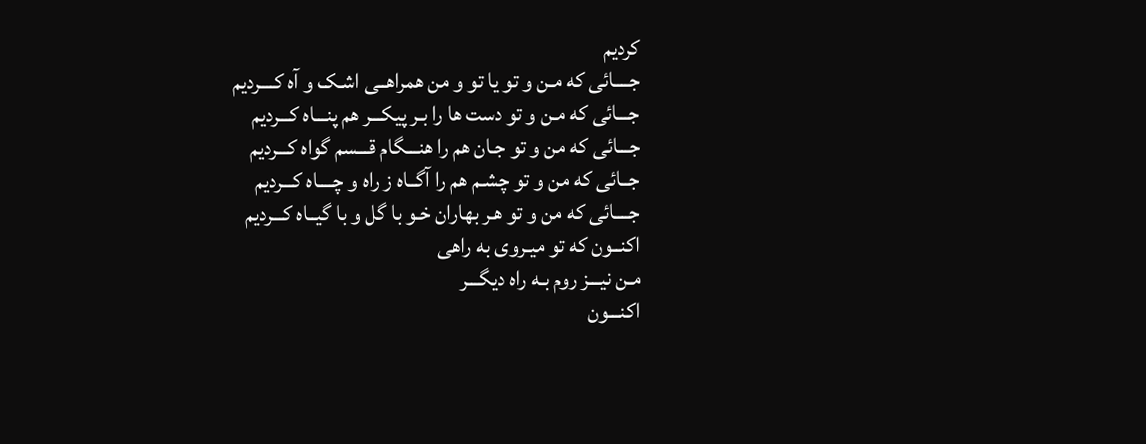کردیم
جــــائی که مـن و تو یا تو و من همراهــی اشـک و آه کــــردیم
جـــائی که مـن و تو دست ها را بـر پیکـــر هم پنـــاه کـــردیم
جـــائی که من و تو جـان هم را هنـــگام قـــسم گواه کـــردیم
جــائی که من و تو چشـم هم را آگــاه ز راه و چــــاه کـــردیم
جــــائی که من و تو هـر بهاران خـو با گل و با گیــاه کـــردیم
اکنــون که تو میـروی به راهی
مـن نیـــز روم بـه راه دیگـــر
اکنـــون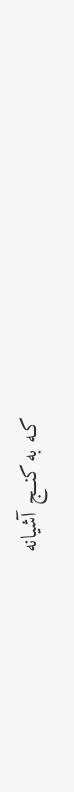کـه به کنــج آشیانه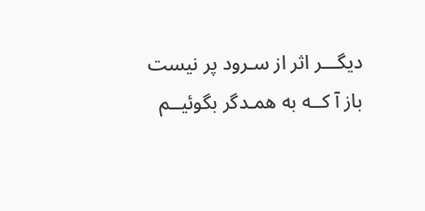دیگـــر اثر از سـرود پر نیست
باز آ کــه به همـدگر بگوئیــم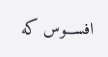افســـوس که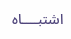اشتبــــاه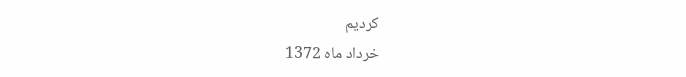کردیم
خرداد ماه 1372